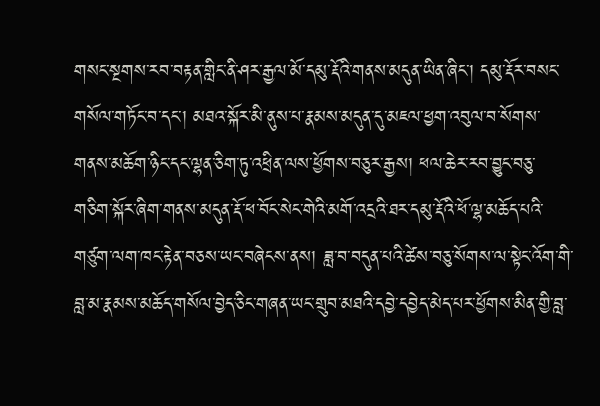གསང་སྔགས་རབ་བརྟན་གླིང་ནི་ཤར་རྒྱལ་མོ་དམུ་རྡོའི་གནས་མདུན་ཡིན་ཞིང་། དམུ་རྡོར་བསང་གསོལ་གཏོང་བ་དང་། མཐའ་སྐོར་མི་ནུས་པ་རྣམས་མདུན་དུ་མཇལ་ཕྱག་འབུལ་བ་སོགས་གནས་མཆོག་ཉིང་དང་ལྷན་ཅིག་ཏུ་འཕྲིན་ལས་ཕྱོགས་བཅུར་རྒྱས། ཕལ་ཆེར་རབ་བྱུང་བཅུ་གཅིག་སྐོར་ཞིག་གནས་མདུན་རྡོ་ཕ་བོང་སེང་གེའི་མགོ་འདྲའི་ཐར་དམུ་རྡོའི་ཕོ་ལྷ་མཆོད་པའི་གཙུག་ལག་ཁང་རྟེན་བཅས་ཡང་བཞེངས་ནས། ཟླ་བ་བདུན་པའི་ཚེས་བཅུ་སོགས་ལ་སྟེང་འོག་གི་བླ་མ་རྣམས་མཆོད་གསོལ་བྱེད་ཅིང་གཞན་ཡང་གྲུབ་མཐའི་དབྱེ་དབྱེད་མེད་པར་ཕྱོགས་མིན་གྱི་བླ་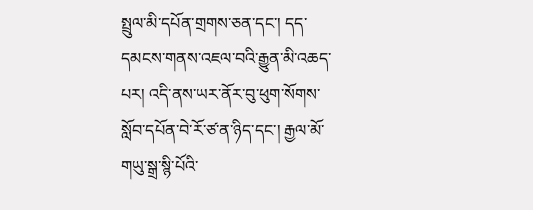སྤྲུལ་མི་དཔོན་གྲགས་ཅན་དང་། དད་དམངས་གནས་འཇལ་བའི་རྒྱུན་མི་འཆད་པར། འདི་ནས་ཡར་ནོར་བུ་ཕུག་སོགས་སློབ་དཔོན་བེ་རོ་ཙ་ན་ཉིད་དང་། རྒྱལ་མོ་གཡུ་སྒྲ་སྙི་པོའི་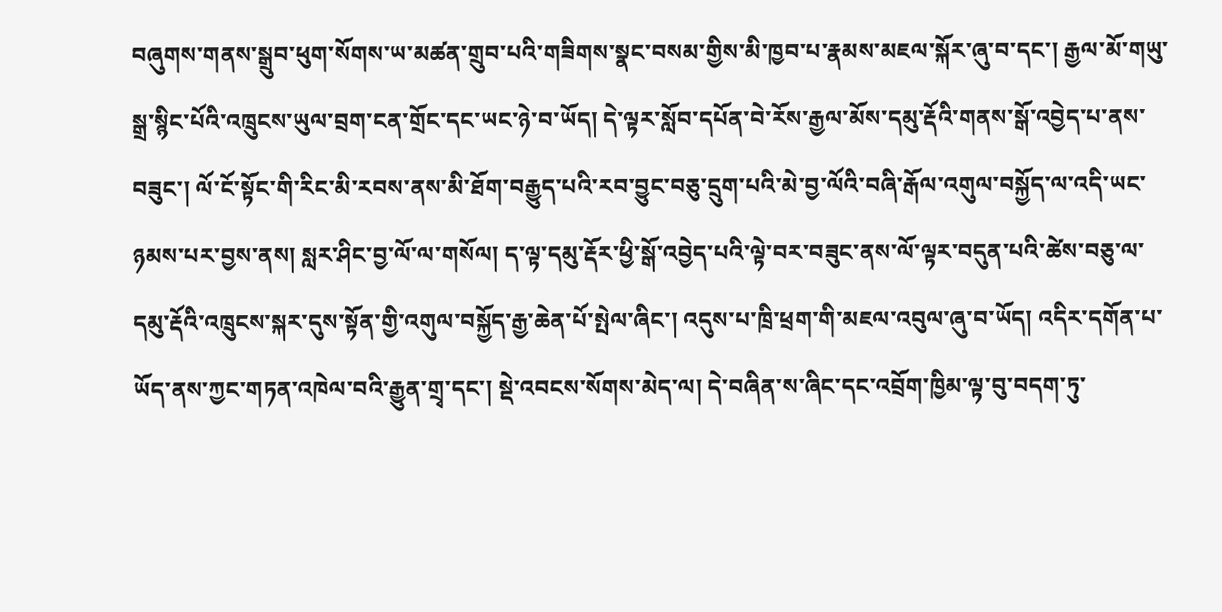བཞུགས་གནས་སྒྲུབ་ཕུག་སོགས་ཡ་མཚན་གྲུབ་པའི་གཟིགས་སྣང་བསམ་གྱིས་མི་ཁྱབ་པ་རྣམས་མཇལ་སྐོར་ཞུ་བ་དང་། རྒྱལ་མོ་གཡུ་སྒྲ་སྙིང་པོའི་འཁྲུངས་ཡུལ་བྲག་ངན་གྲོང་དང་ཡང་ཉེ་བ་ཡོད། དེ་ལྟར་སློབ་དཔོན་བེ་རོས་རྒྱལ་མོས་དམུ་རྡོའི་གནས་སྒོ་འབྱེད་པ་ནས་བཟུང་། ལོ་ངོ་སྟོང་གི་རིང་མི་རབས་ནས་མི་ཐོག་བརྒྱུད་པའི་རབ་བྱུང་བཅུ་དྲུག་པའི་མེ་བྱ་ལོའི་བཞི་རྒོལ་འགུལ་བསྐྱོད་ལ་འདི་ཡང་ཉམས་པར་བྱས་ནས། སླར་ཤིང་བྱ་ལོ་ལ་གསོལ། ད་ལྟ་དམུ་རྡོར་ཕྱི་སྒོ་འབྱེད་པའི་ལྟེ་བར་བཟུང་ནས་ལོ་ལྟར་བདུན་པའི་ཚེས་བཅུ་ལ་དམུ་རྡོའི་འཁྲུངས་སྐར་དུས་སྟོན་གྱི་འགུལ་བསྐྱོད་རྒྱ་ཆེན་པོ་སྤེལ་ཞིང་། འདུས་པ་ཁྲི་ཕྲག་གི་མཇལ་འབུལ་ཞུ་བ་ཡོད། འདིར་དགོན་པ་ཡོད་ནས་ཀྱང་གཏན་འཁེལ་བའི་རྒྱུན་གྲྭ་དང་། སྡེ་འབངས་སོགས་མེད་ལ། དེ་བཞིན་ས་ཞིང་དང་འབྲོག་ཁྱིམ་ལྟ་བུ་བདག་ཏུ་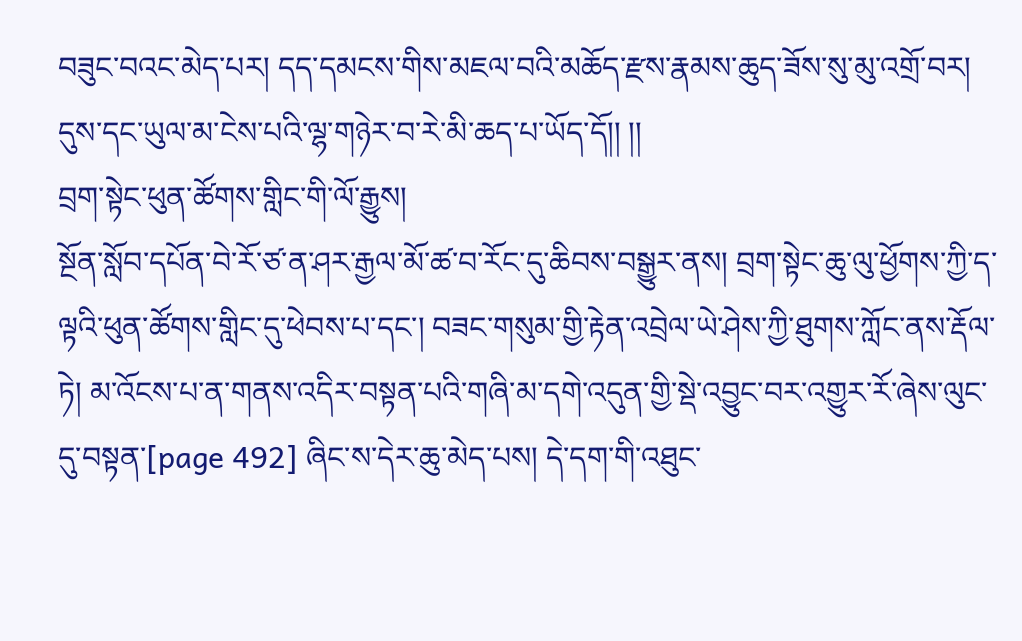བཟུང་བའང་མེད་པར། དད་དམངས་གིས་མཇལ་བའི་མཆོད་རྫས་རྣམས་ཆུད་ཟོས་སུ་མུ་འགྲོ་བར། དུས་དང་ཡུལ་མ་ངེས་པའི་ལྷ་གཉེར་བ་རེ་མི་ཆད་པ་ཡོད་དོ།། །།
བྲག་སྟེང་ཕུན་ཚོགས་གླིང་གི་ལོ་རྒྱུས།
སྔོན་སློབ་དཔོན་བེ་རོ་ཙ་ན་ཤར་རྒྱལ་མོ་ཚ་བ་རོང་དུ་ཆིབས་བསྒྱུར་ནས། བྲག་སྟེང་ཆུ་ལུ་ཕྱོགས་ཀྱི་ད་ལྟའི་ཕུན་ཚོགས་གླིང་དུ་ཕེབས་པ་དང་། བཟང་གསུམ་གྱི་རྟེན་འབྲེལ་ཡེ་ཤེས་ཀྱི་ཐུགས་ཀློང་ནས་རྡོལ་ཏེ། མ་འོངས་པ་ན་གནས་འདིར་བསྟན་པའི་གཞི་མ་དགེ་འདུན་གྱི་སྡེ་འབྱུང་བར་འགྱུར་རོ་ཞེས་ལུང་དུ་བསྟན་[page 492] ཞིང་ས་དེར་ཆུ་མེད་པས། དེ་དག་གི་འཐུང་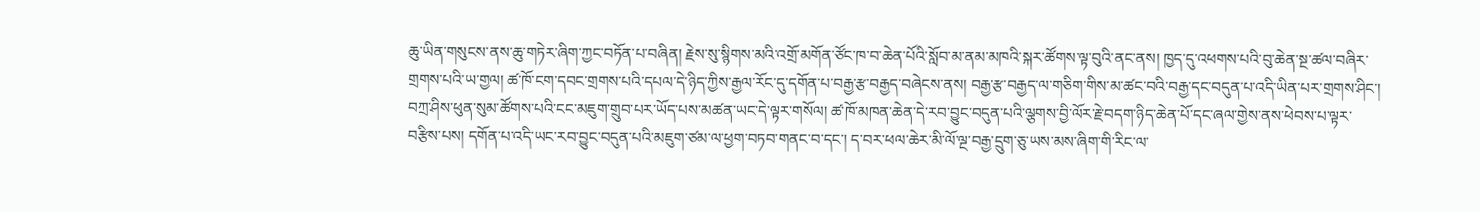ཆུ་ཡིན་གསུངས་ནས་ཆུ་གཏེར་ཞིག་ཀྱང་བཏོན་པ་བཞིན། རྗེས་སུ་སྙིགས་མའི་འགྲོ་མགོན་ཙོང་ཁ་བ་ཆེན་པོའི་སློབ་མ་ནམ་མཁའི་སྐར་ཚོགས་ལྟ་བུའི་ནང་ནས། ཁྱད་དུ་འཕགས་པའི་བུ་ཆེན་སྔ་ཚལ་བཞིར་གྲགས་པའི་ཡ་གྱལ། ཚ་ཁོ་ངག་དབང་གྲགས་པའི་དཔལ་དེ་ཉིད་ཀྱིས་རྒྱལ་རོང་དུ་དགོན་པ་བརྒྱ་རྩ་བརྒྱད་བཞེངས་ནས། བརྒྱ་རྩ་བརྒྱད་ལ་གཅིག་གིས་མ་ཚང་བའི་བརྒྱ་དང་བདུན་པ་འདི་ཡིན་པར་གྲགས་ཤིང་། བཀྲ་ཤིས་ཕུན་སུམ་ཚོགས་པའི་ངང་མཇུག་གྲུབ་པར་ཡོད་པས་མཚན་ཡང་དེ་ལྟར་གསོལ། ཚ་ཁོ་མཁན་ཆེན་དེ་རབ་བྱུང་བདུན་པའི་ལྕགས་བྱི་ལོར་རྗེ་བདག་ཉིད་ཆེན་པོ་དང་ཞལ་གྱེས་ནས་ཕེབས་པ་ལྟར་བརྩིས་པས། དགོན་པ་འདི་ཡང་རབ་བྱུང་བདུན་པའི་མཇུག་ཙམ་ལ་ཕྱག་བཏབ་གནང་བ་དང་། ད་བར་ཕལ་ཆེར་མི་ལོ་ལྔ་བརྒྱ་དྲུག་ཅུ་ཡས་མས་ཞིག་གི་རིང་ལ་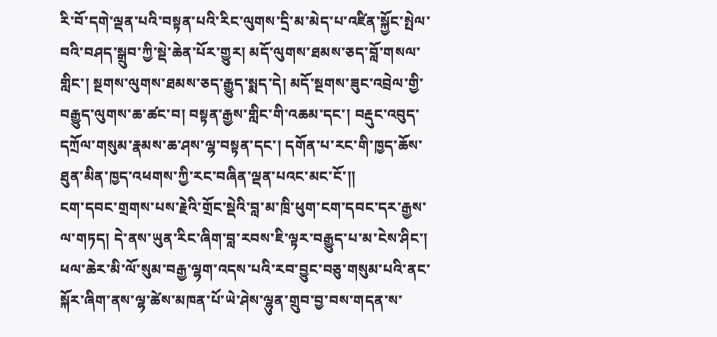རི་བོ་དགེ་ལྡན་པའི་བསྟན་པའི་རིང་ལུགས་དྲི་མ་མེད་པ་འཛིན་སྐྱོང་སྤེལ་བའི་བཤད་སྒྲུབ་ཀྱི་སྡེ་ཆེན་པོར་གྱུར། མདོ་ལུགས་ཐམས་ཅད་བློ་གསལ་གླིང་། སྔགས་ལུགས་ཐམས་ཅད་རྒྱུད་སྨད་དེ། མདོ་སྔགས་ཟུང་འབྲེལ་གྱི་བརྒྱུད་ལུགས་ཆ་ཚང་བ། བསྟན་རྒྱས་གླིང་གི་འཆམ་དང་། བརྡུང་འབུད་དཀྲོལ་གསུམ་རྣམས་ཆ་ཤས་ལྷ་བསྟན་དང་། དགོན་པ་རང་གི་ཁྱད་ཆོས་ཐུན་མིན་ཁྱད་འཕགས་ཀྱི་རང་བཞིན་ལྡན་པའང་མང་ངོ་།།
ངག་དབང་གྲགས་པས་རྗེའི་གྲོང་སྡེའི་བླ་མ་ཁྲི་ཕུག་ངག་དབང་དར་རྒྱས་ལ་གཏད། དེ་ནས་ཡུན་རིང་ཞིག་བླ་རབས་ཇི་ལྟར་བརྒྱུད་པ་མ་ངེས་ཤིང་། ཕལ་ཆེར་མི་ལོ་སུམ་བརྒྱ་ལྷག་འདས་པའི་རབ་བྱུང་བཅུ་གསུམ་པའི་ནང་སྐོར་ཞིག་ནས་ལྷ་ཚེས་མཁན་པོ་ཡེ་ཤེས་ལྷུན་གྲུབ་བྱ་བས་གདན་ས་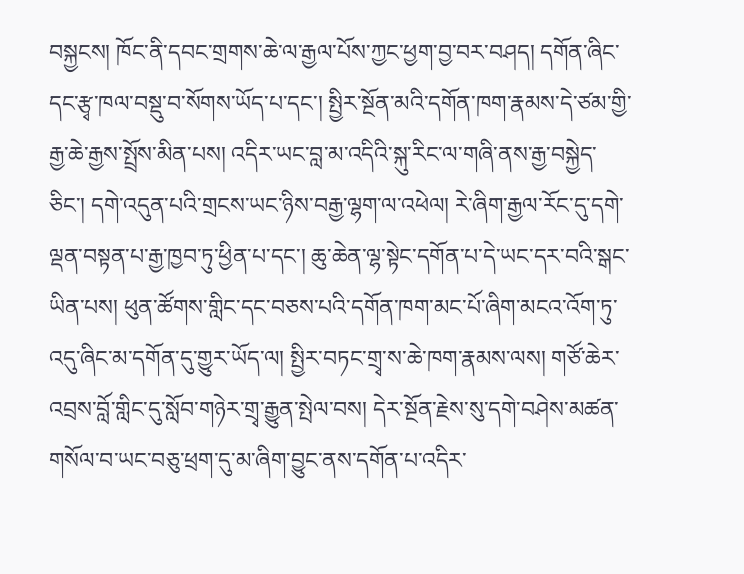བསྐྱངས། ཁོང་ནི་དབང་གྲགས་ཆེ་ལ་རྒྱལ་པོས་ཀྱང་ཕྱག་བྱ་བར་བཤད། དགོན་ཞིང་དང་རྩྭ་ཁལ་བསྡུ་བ་སོགས་ཡོད་པ་དང་། སྤྱིར་སྔོན་མའི་དགོན་ཁག་རྣམས་དེ་ཙམ་གྱི་རྒྱ་ཆེ་རྒྱས་སྤྲོས་མིན་པས། འདིར་ཡང་བླ་མ་འདིའི་སྐུ་རིང་ལ་གཞི་ནས་རྒྱ་བསྐྱེད་ཅིང་། དགེ་འདུན་པའི་གྲངས་ཡང་ཉིས་བརྒྱ་ལྷག་ལ་འཕེལ། རེ་ཞིག་རྒྱལ་རོང་དུ་དགེ་ལྡན་བསྟན་པ་རྒྱ་ཁྱབ་ཏུ་ཕྱིན་པ་དང་། ཆུ་ཆེན་ལྷ་སྟེང་དགོན་པ་དེ་ཡང་དར་བའི་སྒང་ཡིན་པས། ཕུན་ཚོགས་གླིང་དང་བཅས་པའི་དགོན་ཁག་མང་པོ་ཞིག་མངའ་འོག་ཏུ་འདུ་ཞིང་མ་དགོན་དུ་གྱུར་ཡོད་ལ། སྤྱིར་བཏང་གྲྭ་ས་ཆེ་ཁག་རྣམས་ལས། གཙོ་ཆེར་འབྲས་བློ་གླིང་དུ་སློབ་གཉེར་གྲྭ་རྒྱུན་སྤེལ་བས། དེར་སྔོན་རྗེས་སུ་དགེ་བཤེས་མཚན་གསོལ་བ་ཡང་བཅུ་ཕྲག་དུ་མ་ཞིག་བྱུང་ནས་དགོན་པ་འདིར་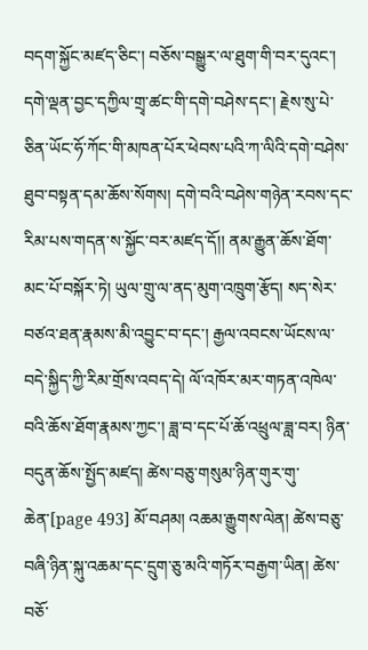བདག་སྐྱོང་མཛད་ཅིང་། བཅོས་བསྒྱུར་ལ་ཐུག་གི་བར་དུའང་། དགེ་ལྡན་བྱང་དཀྱིལ་གྲྭ་ཚང་གི་དགེ་བཤེས་དང་། རྗེས་སུ་པེ་ཅིན་ཡོང་ཧོ་ཀོང་གི་མཁན་པོར་ཕེབས་པའི་ཀ་ལིའི་དགེ་བཤེས་ཐུབ་བསྟན་དམ་ཆོས་སོགས། དགེ་བའི་བཤེས་གཉེན་རབས་དང་རིམ་པས་གདན་ས་སྐྱོང་བར་མཛད་དོ།། ནམ་རྒྱུན་ཆོས་ཐོག་མང་པོ་བསྐོར་ཏེ། ཡུལ་གྲུ་ལ་ནད་མུག་འཁྲུག་རྩོད། སད་སེར་བཙའ་ཐན་རྣམས་མི་འབྱུང་བ་དང་། རྒྱལ་འབངས་ཡོངས་ལ་བདེ་སྐྱིད་ཀྱི་རིམ་གྲོས་འབད་དེ། ལོ་འཁོར་མར་གཏན་འཁེལ་བའི་ཆོས་ཐོག་རྣམས་ཀྱང་། ཟླ་བ་དང་པོ་ཆོ་འཕྲུལ་ཟླ་བར། ཉིན་བདུན་ཆོས་སྤྱོད་མཛད། ཚེས་བཅུ་གསུམ་ཉིན་གུར་གུ་ཆེན་[page 493] མོ་བཤམ། འཆམ་རྒྱུགས་ལེན། ཚེས་བཅུ་བཞི་ཉིན་སྐུ་འཆམ་དང་དྲུག་ཅུ་མའི་གཏོར་བརྒྱག་ཡིན། ཚེས་བཅོ་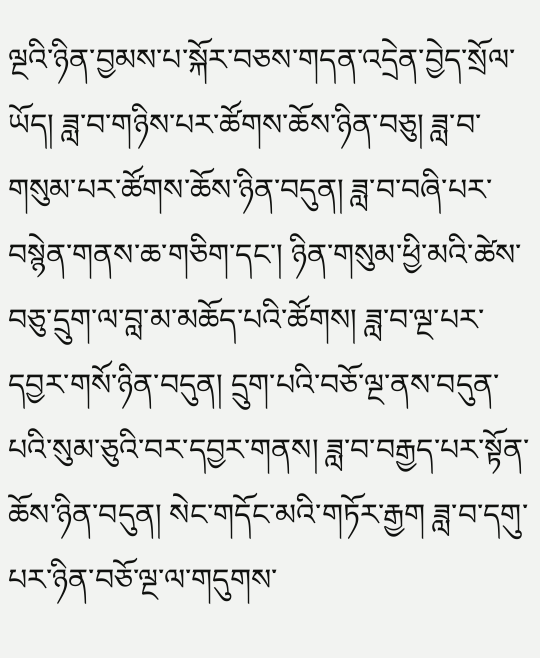ལྔའི་ཉིན་བྱམས་པ་སྐོར་བཅས་གདན་འདྲེན་བྱེད་སྲོལ་ཡོད། ཟླ་བ་གཉིས་པར་ཚོགས་ཆོས་ཉིན་བཅུ། ཟླ་བ་གསུམ་པར་ཚོགས་ཆོས་ཉིན་བདུན། ཟླ་བ་བཞི་པར་བསྙེན་གནས་ཆ་གཅིག་དང་། ཉིན་གསུམ་ཕྱི་མའི་ཚེས་བཅུ་དྲུག་ལ་བླ་མ་མཆོད་པའི་ཚོགས། ཟླ་བ་ལྔ་པར་དབྱར་གསོ་ཉིན་བདུན། དྲུག་པའི་བཅོ་ལྔ་ནས་བདུན་པའི་སུམ་ཅུའི་བར་དབྱར་གནས། ཟླ་བ་བརྒྱད་པར་སྟོན་ཆོས་ཉིན་བདུན། སེང་གདོང་མའི་གཏོར་རྒྱག ཟླ་བ་དགུ་པར་ཉིན་བཅོ་ལྔ་ལ་གདུགས་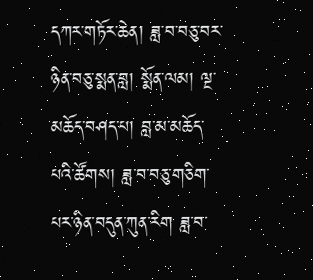དཀར་གཏོར་ཆེན། ཟླ་བ་བཅུ་བར་ཉིན་བཅུ་སྨན་བླ། སྨོན་ལམ། ལྔ་མཆོད་བཤད་པ། བླ་མ་མཆོད་པའི་ཚོགས། ཟླ་བ་བཅུ་གཅིག་པར་ཉིན་བདུན་ཀུན་རིག ཟླ་བ་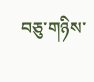བཅུ་གཉིས་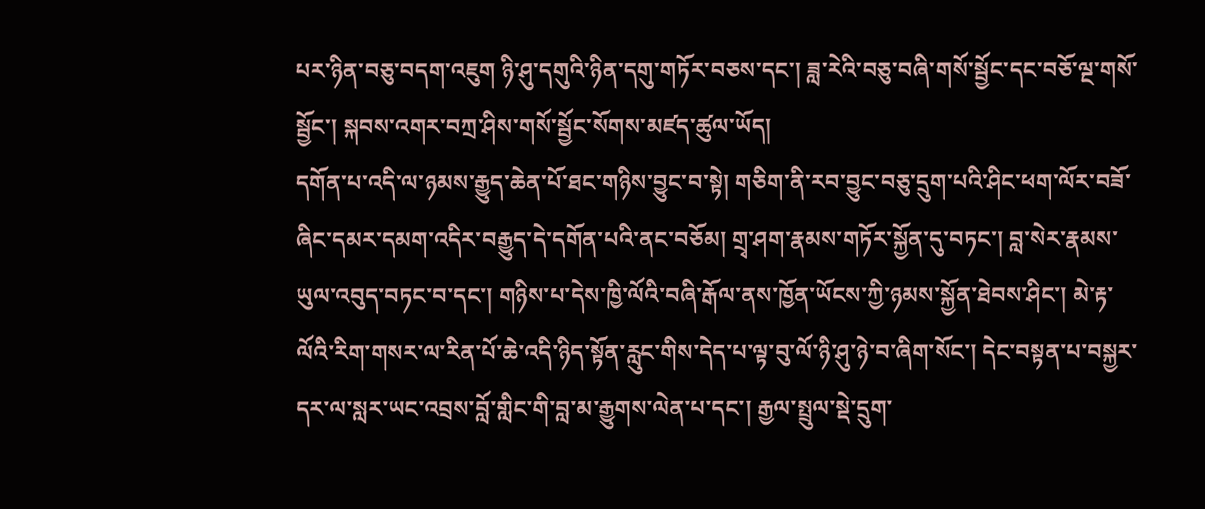པར་ཉིན་བཅུ་བདག་འཇུག ཉི་ཤུ་དགུའི་ཉིན་དགུ་གཏོར་བཅས་དང་། ཟླ་རེའི་བཅུ་བཞི་གསོ་སྦྱོང་དང་བཅོ་ལྔ་གསོ་སྦྱོང་། སྐབས་འགར་བཀྲ་ཤིས་གསོ་སྦྱོང་སོགས་མཛད་ཚུལ་ཡོད།
དགོན་པ་འདི་ལ་ཉམས་རྒྱུད་ཆེན་པོ་ཐང་གཉིས་བྱུང་བ་སྟེ། གཅིག་ནི་རབ་བྱུང་བཅུ་དྲུག་པའི་ཤིང་ཕག་ལོར་བཟོ་ཞིང་དམར་དམག་འདིར་བརྒྱུད་དེ་དགོན་པའི་ནང་བཅོམ། གྲྭ་ཤག་རྣམས་གཏོར་སྐྱོན་དུ་བཏང་། བླ་སེར་རྣམས་ཡུལ་འབུད་བཏང་བ་དང་། གཉིས་པ་དེས་ཁྱི་ལོའི་བཞི་རྒོལ་ནས་ཁྱོན་ཡོངས་ཀྱི་ཉམས་སྐྱོན་ཐེབས་ཤིང་། མེ་རྟ་ལོའི་རིག་གསར་ལ་རིན་པོ་ཆེ་འདི་ཉིད་སྟོན་རླུང་གིས་དེད་པ་ལྟ་བུ་ལོ་ཉི་ཤུ་ཉེ་བ་ཞིག་སོང་། དེང་བསྟན་པ་བསྐྱར་དར་ལ་སླར་ཡང་འབྲས་བློ་གླིང་གི་བླ་མ་རྒྱུགས་ལེན་པ་དང་། རྒྱལ་སྤྲུལ་སྡེ་དྲུག་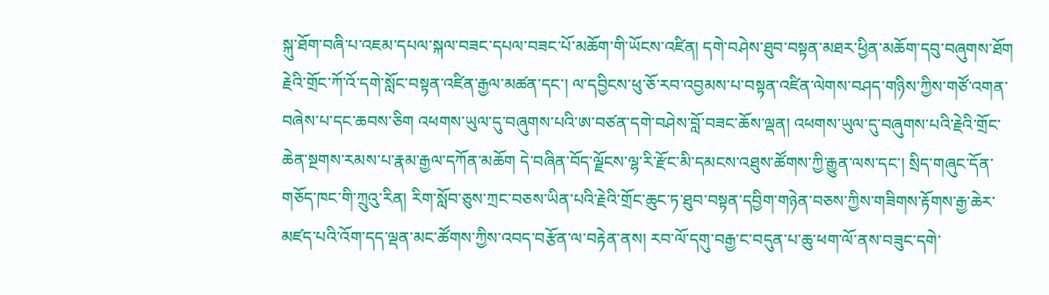སྐུ་ཐོག་བཞི་པ་འཇམ་དཔལ་སྐལ་བཟང་དཔལ་བཟང་པོ་མཆོག་གི་ཡོངས་འཛིན། དགེ་བཤེས་ཐུབ་བསྟན་མཐར་ཕྱིན་མཆོག་དབུ་བཞུགས་ཐོག རྗེའི་གྲོང་ཀོ་འོ་དགེ་སློང་བསྟན་འཛིན་རྒྱལ་མཚན་དང་། ལ་དབྱིངས་ཕུ་ཅོ་རབ་འབྱམས་པ་བསྟན་འཛིན་ལེགས་བཤད་གཉིས་ཀྱིས་གཙོ་འགན་བཞེས་པ་དང་ཆབས་ཅིག འཕགས་ཡུལ་དུ་བཞུགས་པའི་ཨ་བཙན་དགེ་བཤེས་བློ་བཟང་ཆོས་ལྡན། འཕགས་ཡུལ་དུ་བཞུགས་པའི་རྗེའི་གྲོང་ཆེན་སྔགས་རམས་པ་རྣམ་རྒྱལ་དཀོན་མཆོག དེ་བཞིན་བོད་ལྗོངས་ལྷ་རི་རྫོང་མི་དམངས་འཐུས་ཚོགས་ཀྱི་རྒྱུན་ལས་དང་། སྲིད་གཞུང་དོན་གཅོད་ཁང་གི་ཀྲུའུ་རིན། རིག་སློབ་ཅུས་ཀྲང་བཅས་ཡིན་པའི་རྗེའི་གྲོང་ཆུང་ཏ་ཐུབ་བསྟན་དབྱིག་གཉེན་བཅས་ཀྱིས་གཟིགས་རྟོགས་རྒྱ་ཆེར་མཛད་པའི་འོག་དད་ལྡན་མང་ཚོགས་ཀྱིས་འབད་བརྩོན་ལ་བརྟེན་ནས། རབ་ལོ་དགུ་བརྒྱ་ང་བདུན་པ་ཆུ་ཕག་ལོ་ནས་བཟུང་དགེ་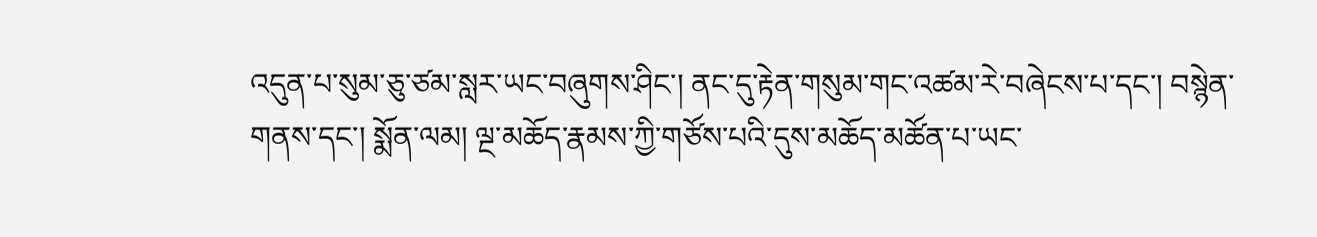འདུན་པ་སུམ་ཅུ་ཙམ་སླར་ཡང་བཞུགས་ཤིང་། ནང་དུ་རྟེན་གསུམ་གང་འཚམ་རེ་བཞེངས་པ་དང་། བསྙེན་གནས་དང་། སྨོན་ལམ། ལྔ་མཆོད་རྣམས་ཀྱི་གཙོས་པའི་དུས་མཆོད་མཚོན་པ་ཡང་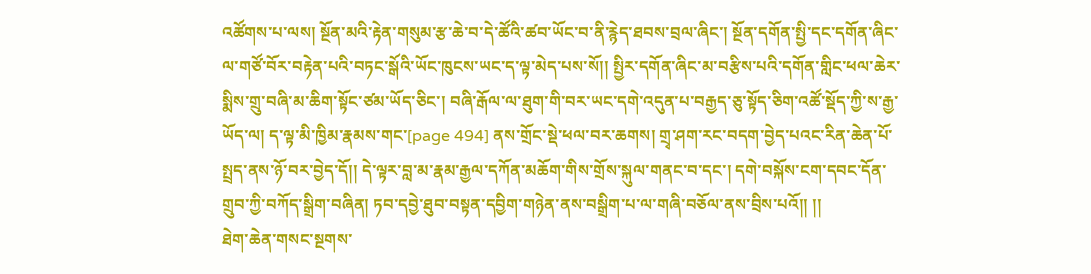འཚོགས་པ་ལས། སྔོན་མའི་རྟེན་གསུམ་རྩ་ཆེ་བ་དེ་ཚོའི་ཚབ་ཡོང་བ་ནི་རྙེད་ཐབས་བྲལ་ཞིང་། སྔོན་དགོན་སྤྱི་དང་དགོན་ཞིང་ལ་གཙོ་བོར་བརྟེན་པའི་བཏང་སྒོའི་ཡོང་ཁུངས་ཡང་ད་ལྟ་མེད་པས་སོ།། སྤྱིར་དགོན་ཞིང་མ་བརྩིས་པའི་དགོན་གླིང་ཕལ་ཆེར་སྨིས་གྲུ་བཞི་མ་ཆིག་སྟོང་ཙམ་ཡོད་ཅིང་། བཞི་རྒོལ་ལ་ཐུག་གི་བར་ཡང་དགེ་འདུན་པ་བརྒྱད་ཅུ་སྟོད་ཅིག་འཚོ་སྡོད་ཀྱི་ས་རྒྱ་ཡོད་ལ། ད་ལྟ་མི་ཁྱིམ་རྣམས་གང་[page 494] ནས་གྲོང་སྡེ་ཕལ་བར་ཆགས། གྲྭ་ཤག་རང་བདག་བྱེད་པའང་རིན་ཆེན་པོ་སྤྲད་ནས་ཉོ་བར་བྱེད་དོ།། དེ་ལྟར་བླ་མ་རྣམ་རྒྱལ་དཀོན་མཆོག་གིས་གྲོས་སྐུལ་གནང་བ་དང་། དགེ་བསྐོས་ངག་དབང་དོན་གྲུབ་ཀྱི་བཀོད་སྒྲིག་བཞིན། ཏབ་དབྱེ་ཐུབ་བསྟན་དབྱིག་གཉེན་ནས་བསྒྲིག་པ་ལ་གཞི་བཅོལ་ནས་བྲིས་པའོ།། །།
ཐེག་ཆེན་གསང་སྔགས་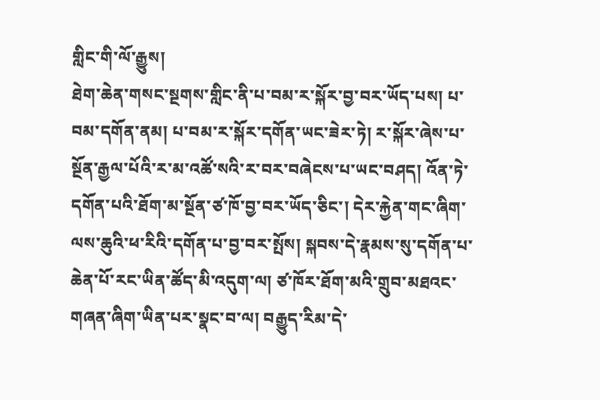གླིང་གི་ལོ་རྒྱུས།
ཐེག་ཆེན་གསང་སྔགས་གླིང་ནི་པ་བམ་ར་སྐོར་བྱ་བར་ཡོད་པས། པ་བམ་དགོན་ནམ། པ་བམ་ར་སྐོར་དགོན་ཡང་ཟེར་ཏེ། ར་སྐོར་ཞེས་པ་སྔོན་རྒྱལ་པོའི་ར་མ་འཚོ་སའི་ར་བར་བཞེངས་པ་ཡང་བཤད། འོན་ཏེ་དགོན་པའི་ཐོག་མ་སྔོན་ཙ་ཁོ་བྱ་བར་ཡོད་ཅིང་། དེར་རྐྱེན་གང་ཞིག་ལས་ཆུའི་ཕ་རིའི་དགོན་པ་བྱ་བར་སྤོས། སྐབས་དེ་རྣམས་སུ་དགོན་པ་ཆེན་པོ་རང་ཡིན་ཚོད་མི་འདུག་ལ། ཙ་ཁོར་ཐོག་མའི་གྲུབ་མཐའང་གཞན་ཞིག་ཡིན་པར་སྣང་བ་ལ། བརྒྱུད་རིམ་དེ་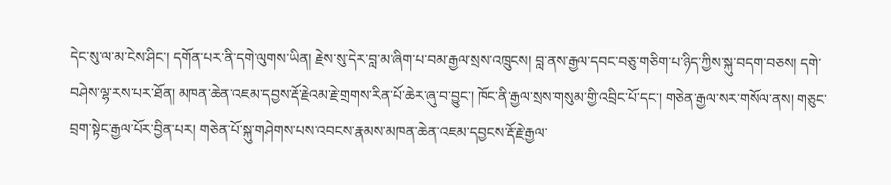དེང་སུ་ལ་མ་ངེས་ཤིང་། དགོན་པར་ནི་དགེ་ལུགས་ཡིན། རྗེས་སུ་དེར་བླ་མ་ཞིག་པ་བམ་རྒྱལ་སྲས་འཁྲུངས། བླ་ནས་རྒྱལ་དབང་བཅུ་གཅིག་པ་ཉིད་ཀྱིས་སྐུ་བདག་བཅས། དགེ་བཤེས་ལྷ་རས་པར་ཐོན། མཁན་ཆེན་འཇམ་དབྱས་རྡོ་རྗེའམ་རྗེ་གྲགས་རིན་པོ་ཆེར་ཞུ་བ་བྱུང་། ཁོང་ནི་རྒྱལ་སྲས་གསུམ་གྱི་འབྲིང་པོ་དང་། གཅེན་རྒྱལ་སར་གསོལ་ནས། གཅུང་བྲག་སྟེང་རྒྱལ་པོར་བྱིན་པར། གཅེན་པོ་སྐུ་གཤེགས་པས་འབངས་རྣམས་མཁན་ཆེན་འཇམ་དབྱངས་རྡོ་རྗེ་རྒྱལ་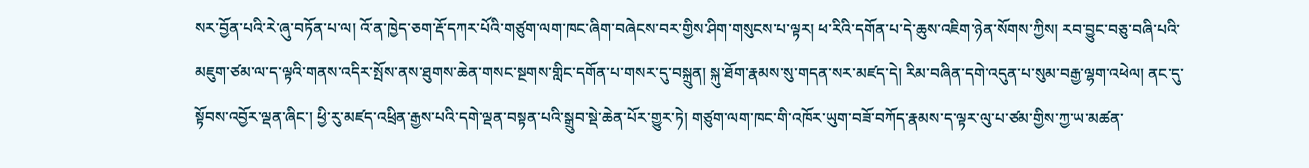སར་བྱོན་པའི་རེ་ཞུ་བཏོན་པ་ལ། འོ་ན་ཁྱེད་ཅག་རྡོ་དཀར་པོའི་གཙུག་ལག་ཁང་ཞིག་བཞེངས་བར་གྱིས་ཤིག་གསུངས་པ་ལྟར། ཕ་རིའི་དགོན་པ་དེ་ཆུས་འཇིག་ཉེན་སོགས་ཀྱིས། རབ་བྱུང་བཅུ་བཞི་པའི་མཇུག་ཙམ་ལ་ད་ལྟའི་གནས་འདིར་སྤོས་ནས་ཐུགས་ཆེན་གསང་སྔགས་གླིང་དགོན་པ་གསར་དུ་བསྐྲུན། སྐུ་ཐོག་རྣམས་སུ་གདན་སར་མཛད་དེ། རིམ་བཞིན་དགེ་འདུན་པ་སུམ་བརྒྱ་ལྷག་འཕེལ། ནང་དུ་སྟོབས་འབྱོར་ལྡན་ཞིང་། ཕྱི་རུ་མཛད་འཕྲིན་རྒྱས་པའི་དགེ་ལྡན་བསྟན་པའི་སྒྲུབ་སྡེ་ཆེན་པོར་གྱུར་ཏེ། གཙུག་ལག་ཁང་གི་འཁོར་ཡུག་བཟོ་བཀོད་རྣམས་ད་ལྟར་ལུ་པ་ཙམ་གྱིས་ཀྱ་ཡ་མཚན་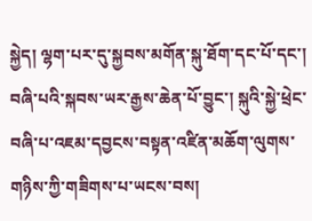སྐྱེད། ལྷག་པར་དུ་སྐྱབས་མགོན་སྐུ་ཐོག་དང་པོ་དང་། བཞི་པའི་སྐབས་ཡར་རྒྱས་ཆེན་པོ་བྱུང་། སྐུའི་སྐྱེ་ཕྲེང་བཞི་པ་འཇམ་དབྱངས་བསྟན་འཛིན་མཆོག་ལུགས་གཉིས་ཀྱི་གཟིགས་པ་ཡངས་བས།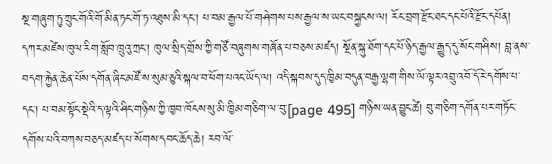སྔ་གཞུག་ཏུ་ཀྲུང་གོའི་གོ་མིན་ཏང་གོ་ཏ་འཐུས་མི་དང་། པ་བམ་རྒྱལ་པོ་གཤེགས་པས་རྒྱལ་ས་ཡང་བསྐྱངས་ལ། རོང་བྲག་རྫོང་ཐང་དང་པོའི་རྫོང་དཔོན། དཀར་མཛེས་ཁུལ་རིག་སློབ་ཁྲུའུ་ཀྲང་། ཁུལ་སྲིད་གྲོས་ཀྱི་གཙོ་བཞུགས་གཞོན་པ་བཅས་མཛད། སྔོན་སྐུ་ཐོག་དང་པོ་ཉིད་རྒྱལ་རྒྱུད་དུ་སོང་གཤིས། བླ་ནས་བདག་རྐྱེན་ཆེན་པོས་དགོན་ཞིང་མཛོ་ས་སུམ་ཅུའི་སྐལ་བ་ཕོག་པའང་ཡོད་ལ། འདི་སྐབས་དུད་ཁྱིམ་བདུན་བརྒྱ་ལྷག་གིས་ལོ་ལྟར་འབྲུ་འབོ་དོ་རེ་དགོས་པ་དང་། པ་བམ་སྟོང་སྡེའི་ད་ལྟའི་ཤིང་གཉིས་ཀྱི་ཁྱབ་ཁོངས་སུ་མི་ཁྱིམ་གཅིག་ལ་བུ་[page 495] གཉིས་ཡན་བྱུང་ཚེ། བུ་གཅིག་དགོན་པར་གཏོང་དགོས་པའི་བཀས་བཅད་མཛད་པ་སོགས་དབང་ཆོད་ཆེ། རབ་ལོ་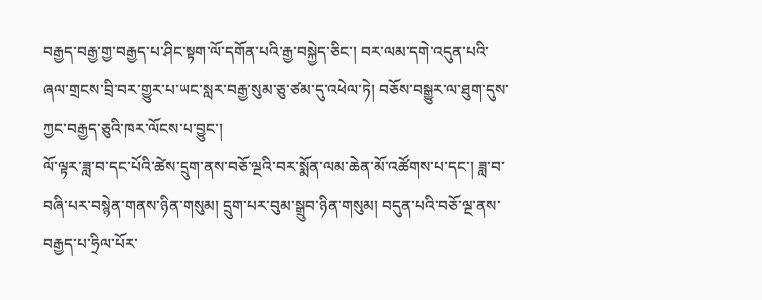བརྒྱད་བརྒྱ་གྱ་བརྒྱད་པ་ཤིང་སྟག་ལོ་དགོན་པའི་རྒྱ་བསྐྱེད་ཅིང་། བར་ལམ་དགེ་འདུན་པའི་ཞལ་གྲངས་བྲི་བར་གྱུར་པ་ཡང་སླར་བརྒྱ་སུམ་ཅུ་ཙམ་དུ་འཕེལ་ཏེ། བཅོས་བསྒྱུར་ལ་ཐུག་དུས་ཀྱང་བརྒྱད་ཅུའི་ཁར་ལོངས་པ་བྱུང་།
ལོ་ལྟར་ཟླ་བ་དང་པོའི་ཚེས་དྲུག་ནས་བཅོ་ལྔའི་བར་སྨོན་ལམ་ཆེན་མོ་འཚོགས་པ་དང་། ཟླ་བ་བཞི་པར་བསྙེན་གནས་ཉིན་གསུམ། དྲུག་པར་བུམ་སྒྲུབ་ཉིན་གསུམ། བདུན་པའི་བཅོ་ལྔ་ནས་བརྒྱད་པ་ཧྲིལ་པོར་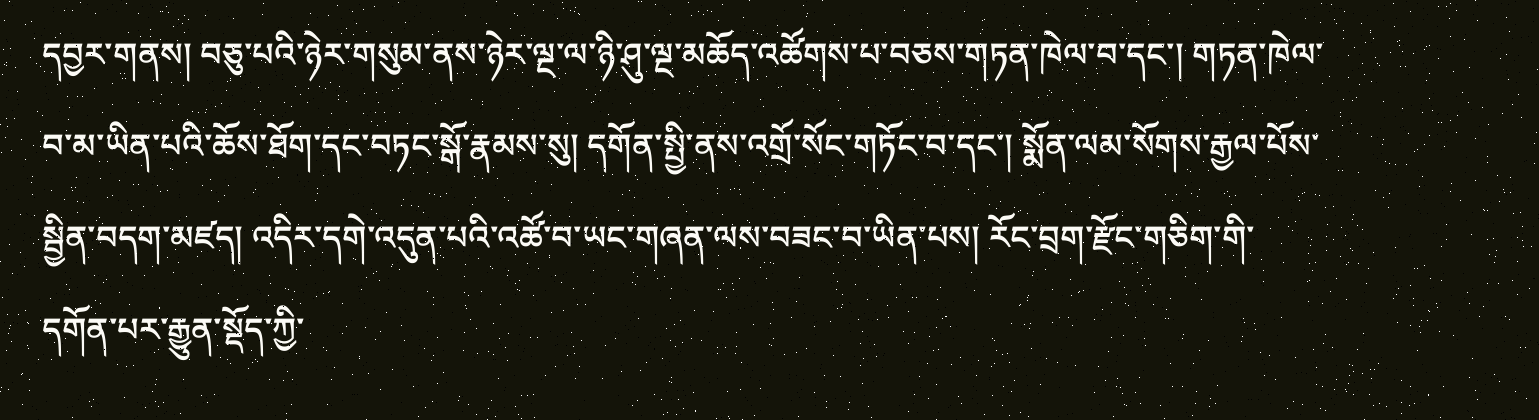དབྱར་གནས། བཅུ་པའི་ཉེར་གསུམ་ནས་ཉེར་ལྔ་ལ་ཉི་ཤུ་ལྔ་མཆོད་འཚོགས་པ་བཅས་གཏན་ཁེལ་བ་དང་། གཏན་ཁེལ་བ་མ་ཡིན་པའི་ཆོས་ཐོག་དང་བཏང་སྒོ་རྣམས་སུ། དགོན་སྤྱི་ནས་འགྲོ་སོང་གཏོང་བ་དང་། སྨོན་ལམ་སོགས་རྒྱལ་པོས་སྦྱིན་བདག་མཛད། འདིར་དགེ་འདུན་པའི་འཚོ་བ་ཡང་གཞན་ལས་བཟང་བ་ཡིན་པས། རོང་བྲག་རྫོང་གཅིག་གི་དགོན་པར་རྒྱུན་སྡོད་ཀྱི་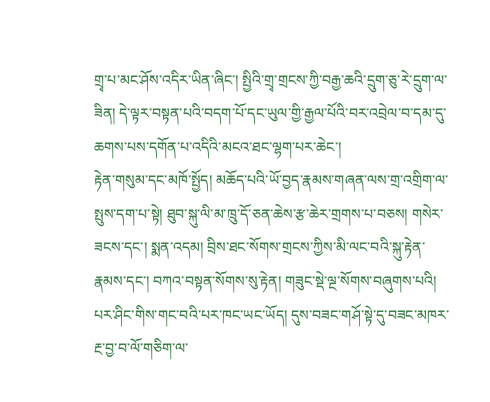གྲྭ་པ་མང་ཤོས་འདིར་ཡིན་ཞིང་། སྤྱིའི་གྲྭ་གྲངས་ཀྱི་བརྒྱ་ཆའི་དྲུག་ཅུ་རེ་དྲུག་ལ་ཟིན། དེ་ལྟར་བསྟན་པའི་བདག་པོ་དང་ཡུལ་གྱི་རྒྱལ་པོའི་བར་འབྲེལ་བ་དམ་དུ་ཆགས་པས་དགོན་པ་འདིའི་མངའ་ཐང་ལྷག་པར་ཆེང་།
རྟེན་གསུམ་དང་མཁོ་སྤྱོད། མཆོད་པའི་ཡོ་བྱད་རྣམས་གཞན་ལས་གྲ་འགྲིག་ལ་སྤུས་དག་པ་སྟེ། ཐུབ་སྐུ་ལི་མ་ཁྲུ་དོ་ཅན་ཆེས་རྩ་ཆེར་གྲགས་པ་བཅས། གསེར་ཟངས་དང་། སྨན་འདམ། བྲིས་ཐང་སོགས་གྲངས་ཀྱིས་མི་ལང་བའི་སྐུ་རྟེན་རྣམས་དང་། བཀའ་བསྟན་སོགས་སུ་རྟེན། གཟུང་སྡེ་ལྔ་སོགས་བཞུགས་པའི། པར་ཤིང་གིས་གང་བའི་པར་ཁང་ཡང་ཡོད། དུས་བཟང་གཤོ་སྟེ་དུ་བཟང་མཁར་རྔ་བྱ་བ་ལོ་གཅིག་ལ་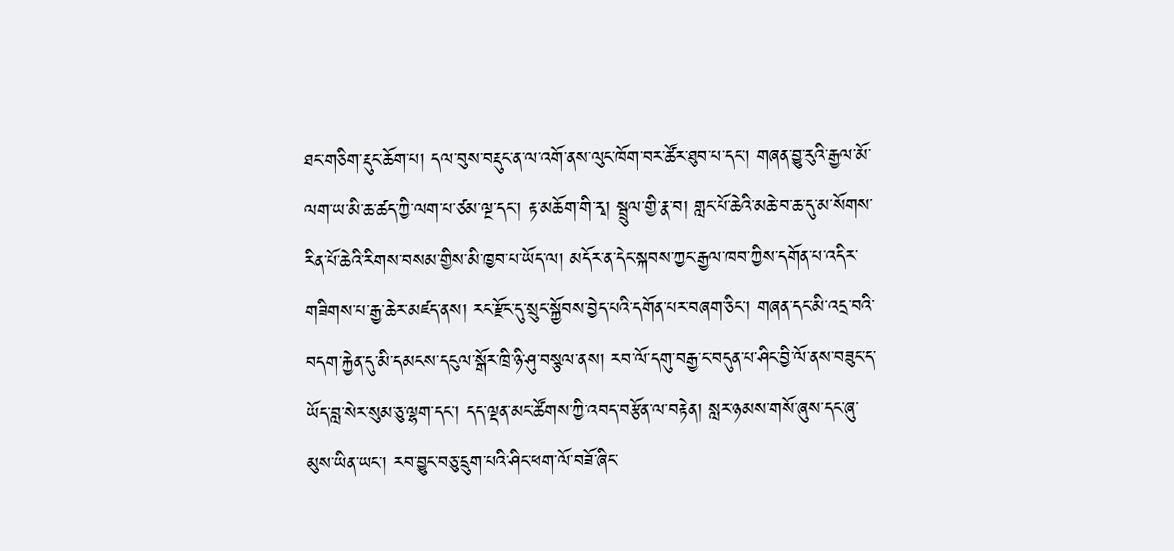ཐང་གཅིག་རྡུང་ཆོག་པ། དལ་བུས་བརྡུང་ན་ལ་འགོ་ནས་ལུང་ཁོག་བར་ཚོར་ཐུབ་པ་དང་། གཞན་བྱུ་རུའི་རྒྱལ་མོ་ལག་ཡ་མི་ཆ་ཚད་ཀྱི་ལག་པ་ཙམ་ལྔ་དང་། རྟ་མཆོག་གི་རྭ། སྦྲུལ་གྱི་རྣ་བ། གླང་པོ་ཆེའི་མཆེ་བ་ཆ་དུ་མ་སོགས་རིན་པོ་ཆེའི་རིགས་བསམ་གྱིས་མི་ཁྱབ་པ་ཡོད་ལ། མདོར་ན་དེང་སྐབས་ཀྱང་རྒྱལ་ཁབ་ཀྱིས་དགོན་པ་འདིར་གཟིགས་པ་རྒྱ་ཆེར་མཛད་ནས། རང་རྫོང་དུ་སྲུང་སྐྱོབས་བྱེད་པའི་དགོན་པར་བཞག་ཅིང་། གཞན་དང་མི་འདྲ་བའི་བདག་རྐྱེན་དུ་མི་དམངས་དངུལ་སྒོར་ཁྲི་ཉི་ཤུ་བསྩལ་ནས། རབ་ལོ་དགུ་བརྒྱ་ང་བདུན་པ་ཤིང་བྱི་ལོ་ནས་བཟུང་ད་ཡོད་བླ་སེར་སུམ་ཅུ་ལྷག་དང་། དད་ལྡན་མང་ཚོགས་ཀྱི་འབད་བརྩོན་ལ་བརྟེན། སླར་ཉམས་གསོ་ཞུས་དང་ཞུ་མུས་ཡིན་ཡང་། རབ་བྱུང་བཅུ་དྲུག་པའི་ཤིང་ཕག་ལོ་བཟོ་ཞིང་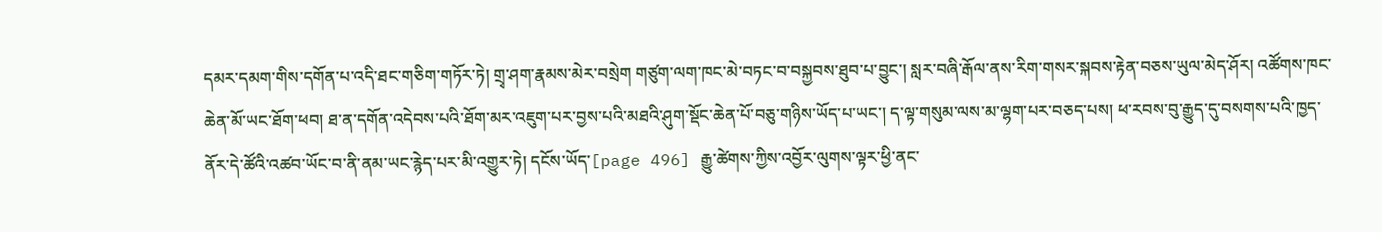དམར་དམག་གིས་དགོན་པ་འདི་ཐང་གཅིག་གཏོར་ཏེ། གྲྭ་ཤག་རྣམས་མེར་བསྲེག གཙུག་ལག་ཁང་མེ་བཏང་བ་བསྐྱབས་ཐུབ་པ་བྱུང་། སླར་བཞི་རྒོལ་ནས་རིག་གསར་སྐབས་རྟེན་བཅས་ཡུལ་མེད་ཤོར། འཚོགས་ཁང་ཆེན་མོ་ཡང་ཐོག་ཕབ། ཐ་ན་དགོན་འདེབས་པའི་ཐོག་མར་འཇུག་པར་བྱས་པའི་མཐའི་ཤུག་སྡོང་ཆེན་པོ་བཅུ་གཉིས་ཡོད་པ་ཡང་། ད་ལྟ་གསུམ་ལས་མ་ལྷག་པར་བཅད་པས། ཕ་རབས་བུ་རྒྱུད་དུ་བསགས་པའི་ཁྱད་ནོར་དེ་ཚོའི་འཚབ་ཡོང་བ་ནི་ནམ་ཡང་རྙེད་པར་མི་འགྱུར་ཏེ། དངོས་ཡོད་[page 496] རྒྱུ་ཚེགས་ཀྱིས་འབྱོར་ལུགས་ལྟར་ཕྱི་ནང་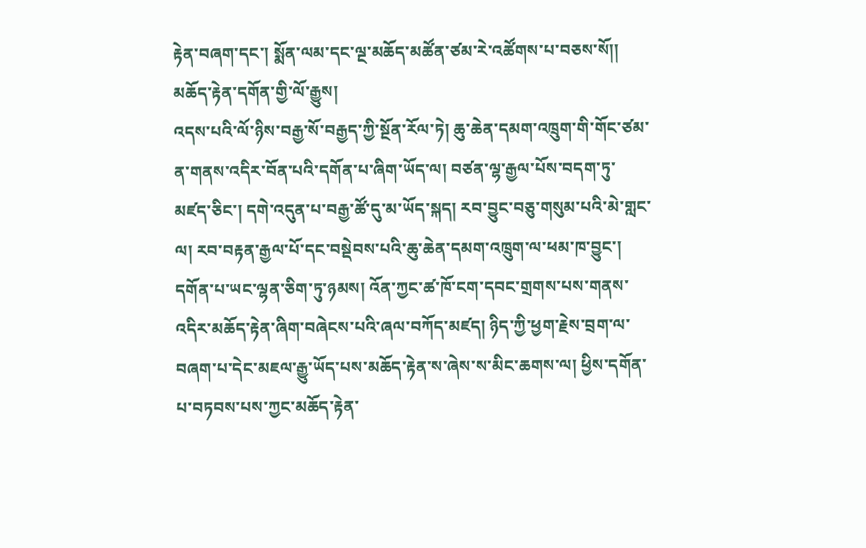རྟེན་བཞག་དང་། སྨོན་ལམ་དང་ལྔ་མཆོད་མཚོན་ཙམ་རེ་འཚོགས་པ་བཅས་སོ།།
མཆོད་རྟེན་དགོན་གྱི་ལོ་རྒྱུས།
འདས་པའི་ལོ་ཉིས་བརྒྱ་སོ་བརྒྱད་ཀྱི་སྔོན་རོལ་ཏེ། ཆུ་ཆེན་དམག་འཁྲུག་གི་གོང་ཙམ་ན་གནས་འདིར་བོན་པའི་དགོན་པ་ཞིག་ཡོད་ལ། བཙན་ལྷ་རྒྱལ་པོས་བདག་ཏུ་མཛད་ཅིང་། དགེ་འདུན་པ་བརྒྱ་ཚོ་དུ་མ་ཡོད་སྐད། རབ་བྱུང་བཅུ་གསུམ་པའི་མེ་གླང་ལ། རབ་བརྟན་རྒྱལ་པོ་དང་བསྡེབས་པའི་ཆུ་ཆེན་དམག་འཁྲུག་ལ་ཕམ་ཁ་བྱུང་། དགོན་པ་ཡང་ལྷན་ཅིག་ཏུ་ཉམས། འོན་ཀྱང་ཚ་ཁོ་ངག་དབང་གྲགས་པས་གནས་འདིར་མཆོད་རྟེན་ཞིག་བཞེངས་པའི་ཞལ་བཀོད་མཛད། ཉིད་ཀྱི་ཕྱག་རྗེས་བྲག་ལ་བཞག་པ་དེང་མཇལ་རྒྱུ་ཡོད་པས་མཆོད་རྟེན་ས་ཞེས་ས་མིང་ཆགས་ལ། ཕྱིས་དགོན་པ་བཏབས་པས་ཀྱང་མཆོད་རྟེན་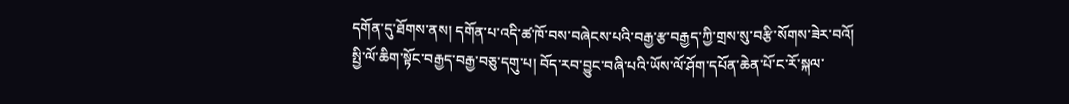དགོན་དུ་ཐོགས་ནས། དགོན་པ་འདི་ཚ་ཁོ་བས་བཞེངས་པའི་བརྒྱ་རྩ་བརྒྱད་ཀྱི་གྲས་སུ་བརྩི་སོགས་ཟེར་བའོ།
སྤྱི་ལོ་ཆིག་སྟོང་བརྒྱད་བརྒྱ་བཅུ་དགུ་པ། བོད་རབ་བྱུང་བཞི་པའི་ཡོས་ལོ་ཤོག་དཔོན་ཆེན་པོ་ང་རོ་སྐལ་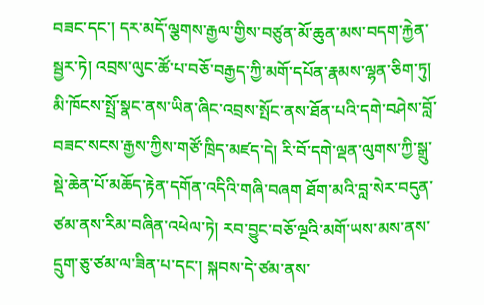བཟང་དང་། དར་མདོ་ལྕགས་རྒྱལ་གྱིས་བཙུན་མོ་ཆུན་མས་བདག་རྐྱེན་སྦྱར་ཏེ། འབྲས་ལུང་ཚོ་པ་བཅོ་བརྒྱད་ཀྱི་མགོ་དཔོན་རྣམས་ལྷན་ཅིག་ཏུ། མི་ཁོངས་སྤྲོ་སྣང་ནས་ཡིན་ཞིང་འབྲས་སྤོང་ནས་ཐོན་པའི་དགེ་བཤེས་བློ་བཟང་སངས་རྒྱས་ཀྱིས་གཙོ་ཁྲིད་མཛད་དེ། རི་བོ་དགེ་ལྡན་ལུགས་ཀྱི་སྒྲུ་སྡེ་ཆེན་པོ་མཆོད་རྟེན་དགོན་འདིའི་གཞི་བཞག ཐོག་མའི་བླ་སེར་བདུན་ཙམ་ནས་རིམ་བཞིན་འཕེལ་ཏེ། རབ་བྱུང་བཅོ་ལྔའི་མགོ་ཡས་མས་ནས་དྲུག་ཅུ་ཙམ་ལ་ཟིན་པ་དང་། སྐབས་དེ་ཙམ་ནས་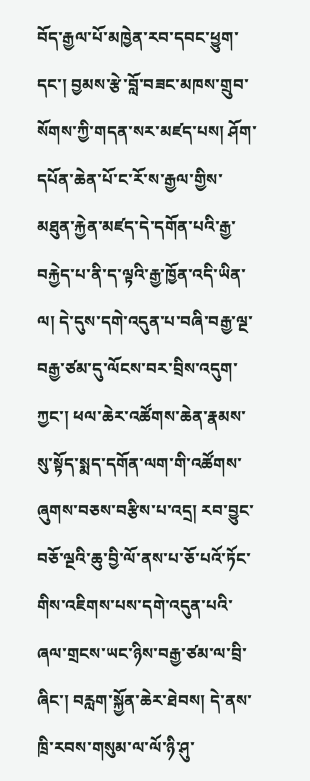བོད་རྒྱལ་པོ་མཁྱེན་རབ་དབང་ཕྱུག་དང་། བྱམས་རྩེ་བློ་བཟང་མཁས་གྲུབ་སོགས་ཀྱི་གདན་སར་མཛད་པས། ཤོག་དཔོན་ཆེན་པོ་ང་རོ་ས་རྒྱལ་གྱིས་མཐུན་རྐྱེན་མཛད་དེ་དགོན་པའི་རྒྱ་བརྐྱེད་པ་ནི་ད་ལྟའི་རྒྱ་ཁྱོན་འདི་ཡིན་ལ། དེ་དུས་དགེ་འདུན་པ་བཞི་བརྒྱ་ལྔ་བརྒྱ་ཙམ་དུ་ལོངས་བར་བྲིས་འདུག་ཀྱང་། ཕལ་ཆེར་འཚོགས་ཆེན་རྣམས་སུ་སྟོད་སྨད་དགོན་ལག་གི་འཚོགས་ཞུགས་བཅས་བརྩིས་པ་འདྲ། རབ་བྱུང་བཅོ་ལྔའི་ཆུ་བྱི་ལོ་ནས་པ་ཅོ་པའོ་ཏོང་གིས་འཇིགས་པས་དགེ་འདུན་པའི་ཞལ་གྲངས་ཡང་ཉིས་བརྒྱ་ཙམ་ལ་བྲི་ཞིང་། བརླག་སྐྱོན་ཆེར་ཐེབས། དེ་ནས་ཁྲི་རབས་གསུམ་ལ་ལོ་ཉི་ཤུ་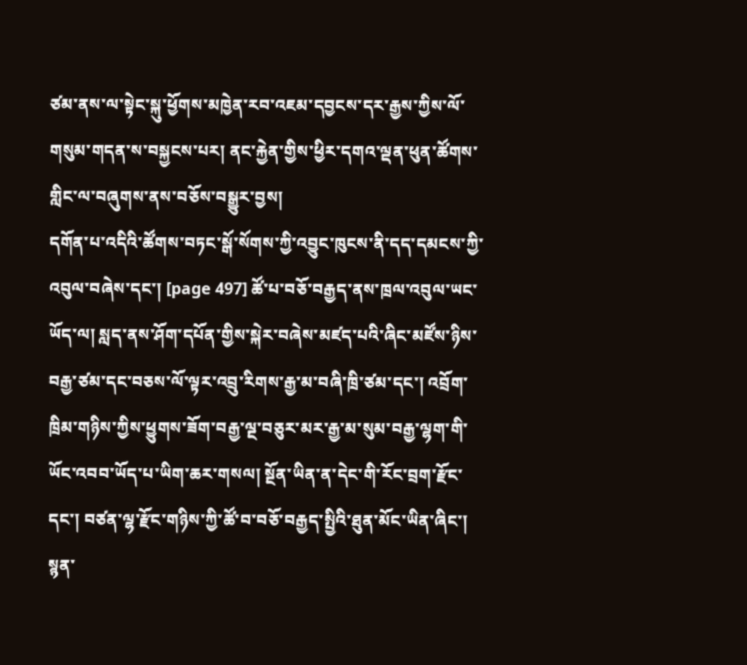ཙམ་ནས་ལ་སྟེང་སྐུ་ཕྱོགས་མཁྱེན་རབ་འཇམ་དབྱངས་དར་རྒྱས་ཀྱིས་ལོ་གསུམ་གདན་ས་བསྐྱངས་པར། ནང་རྐྱེན་གྱིས་ཕྱིར་དགའ་ལྡན་ཕུན་ཚོགས་གླིང་ལ་བཞུགས་ནས་བཅོས་བསྒྱུར་བྱས།
དགོན་པ་འདིའི་ཚོགས་བཏང་སྒོ་སོགས་ཀྱི་འབྱུང་ཁུངས་ནི་དད་དམངས་ཀྱི་འབུལ་བཞེས་དང་། [page 497] ཚོ་པ་བཅོ་བརྒྱད་ནས་ཁྲལ་འབུལ་ཡང་ཡོད་ལ། སླད་ནས་ཤོག་དཔོན་གྱིས་སྐེར་བཞེས་མཛད་པའི་ཞིང་མཛོས་ཉིས་བརྒྱ་ཙམ་དང་བཅས་ལོ་ལྟར་འབྲུ་རིགས་རྒྱ་མ་བཞི་ཁྲི་ཙམ་དང་། འབྲོག་ཁྲིམ་གཉིས་ཀྱིས་ཕྱུགས་ཟོག་བརྒྱ་ལྔ་བཅུར་མར་རྒྱ་མ་སུམ་བརྒྱ་ལྷག་གི་ཡོང་འབབ་ཡོད་པ་ཡིག་ཆར་གསལ། སྔོན་ཡིན་ན་དེང་གི་རོང་བྲག་རྫོང་དང་། བཙན་ལྷ་རྫོང་གཉིས་ཀྱི་ཚོ་བ་བཅོ་བརྒྱད་སྤྱིའི་ཐུན་མོང་ཡིན་ཞིང་། སྙན་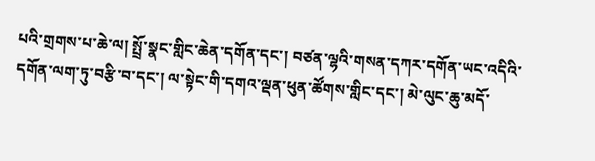པའི་གྲགས་པ་ཆེ་ལ། སྤྲོ་སྣང་གླིང་ཆེན་དགོན་དང་། བཙན་ལྷའི་གསན་དཀར་དགོན་ཡང་འདིའི་དགོན་ལག་ཏུ་བརྩི་བ་དང་། ལ་སྟེང་གི་དགའ་ལྡན་ཕུན་ཚོགས་གླིང་དང་། མེ་ལུང་ཆུ་མདོ་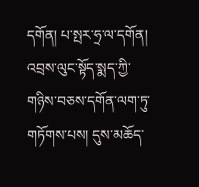དགོན། པ་སྤར་ཧྲ་ལ་དགོན། འབྲས་ལུང་སྟོད་སྨད་ཀྱི་གཉིས་བཅས་དགོན་ལག་ཏུ་གཏོགས་པས། དུས་མཆོད་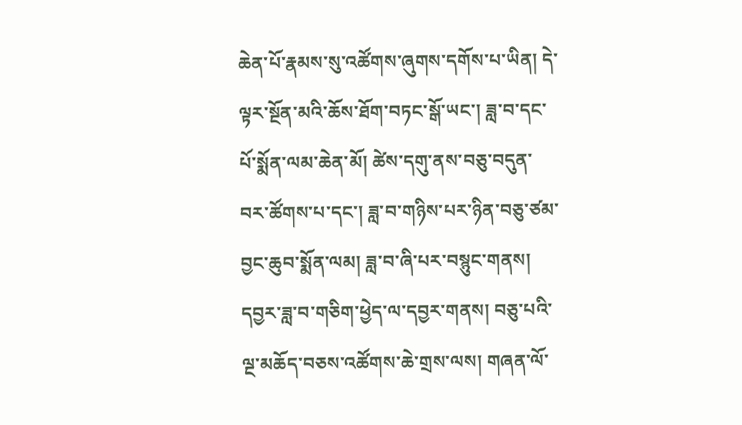ཆེན་པོ་རྣམས་སུ་འཚོགས་ཞུགས་དགོས་པ་ཡིན། དེ་ལྟར་སྔོན་མའི་ཆོས་ཐོག་བཏང་སྒོ་ཡང་། ཟླ་བ་དང་པོ་སྨོན་ལམ་ཆེན་མོ། ཚེས་དགུ་ནས་བཅུ་བདུན་བར་ཚོགས་པ་དང་། ཟླ་བ་གཉིས་པར་ཉིན་བཅུ་ཙམ་བྱང་ཆུབ་སྨོན་ལམ། ཟླ་བ་ཞི་པར་བསྙུང་གནས། དབྱར་ཟླ་བ་གཅིག་ཕྱེད་ལ་དབྱར་གནས། བཅུ་པའི་ལྔ་མཆོད་བཅས་འཚོགས་ཆེ་གྲས་ལས། གཞན་ལོ་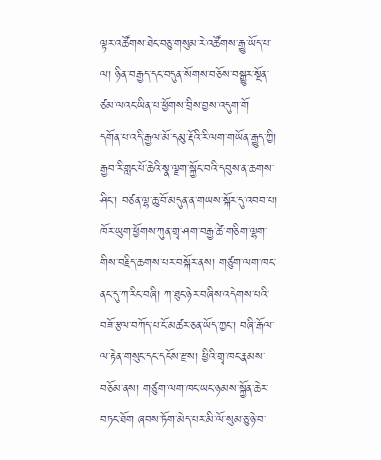ལྟར་འཚོགས་ཐེང་བཅུ་གསུམ་རེ་འཚོགས་རྒྱུ་ཡོད་པ་ལ། ཉིན་བརྒྱད་དང་བདུན་སོགས་བཅོས་བསྒྱུར་སྔོན་ཙམ་ལའང་ཡིན་པ་ཕྱོགས་བྲིས་བྱས་འདུག་གོ
དགོན་པ་འདི་རྒྱལ་མོ་དམུ་རྡོའི་རི་ལག་གཡོན་རྒྱུད་ཀྱི། རྒྱབ་རི་གླང་པོ་ཆེའི་སྣ་ལྗག་སྐྱོང་བའི་དབུས་ན་ཆགས་ཤིང་། བཙན་ལྷ་ཆུ་བོ་མདུན་ན་གཡས་སྐོར་དུ་འབབ་པ། ཁོར་ཡུག་ཕྱོགས་ཀུན་གྲྭ་ཤག་བརྒྱ་ཚེ་གཅིག་ལྷག་གིས་བརྗིད་ཆགས་པར་བསྐོར་ནས། གཙུག་ལག་ཁང་ནང་དུ་ཀ་རིང་བཞི། ཀ་ཐུང་ཉེར་བཞིས་འདེགས་པའི་བཟོ་རྩལ་བཀོད་པ་ངོ་མཚར་ཅན་ཡོད་ཀྱང་། བཞི་རྒོལ་ལ་རྟེན་གསུང་དང་དངོས་རྫས། ཕྱིའི་གྲྭ་ཁང་རྣམས་བཅོམ་ནས། གཙུག་ལག་ཁང་ཡང་ཉམས་སྐྱོན་ཆེར་བཏང་ཐོག ཞབས་ཏོག་མེད་པར་མི་ལོ་སུམ་ཅུ་ཉེ་བ་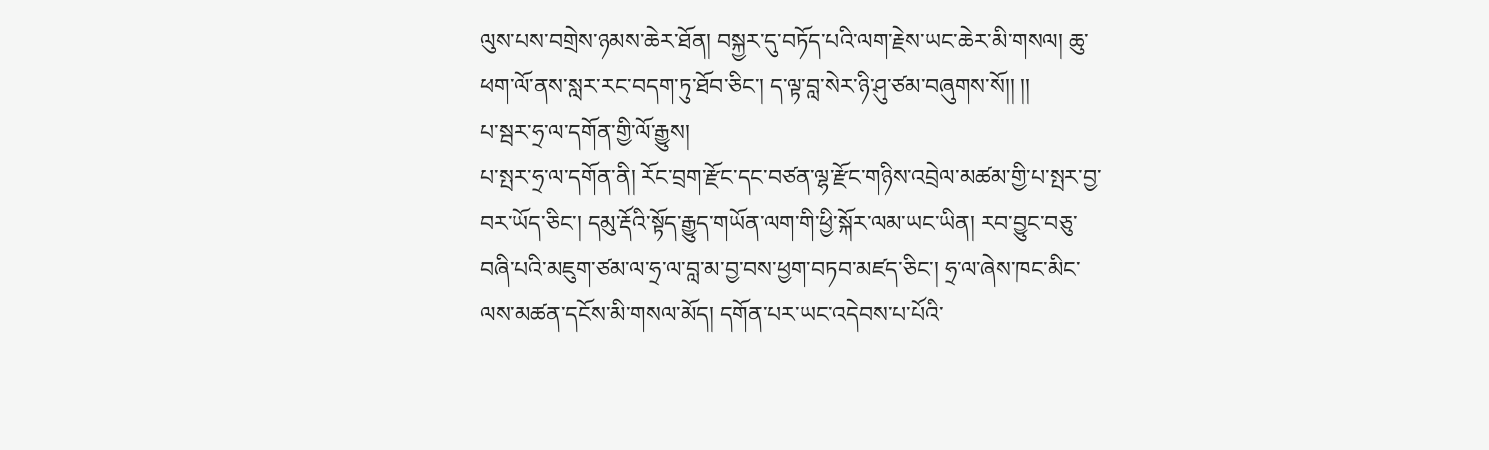ལུས་པས་བགྲེས་ཉམས་ཆེར་ཐོན། བསྐྱར་དུ་བཏོད་པའི་ལག་རྗེས་ཡང་ཆེར་མི་གསལ། ཆུ་ཕག་ལོ་ནས་སླར་རང་བདག་ཏུ་ཐོབ་ཅིང་། ད་ལྟ་བླ་སེར་ཉི་ཤུ་ཙམ་བཞུགས་སོ།། །།
པ་སྦར་ཧྲ་ལ་དགོན་གྱི་ལོ་རྒྱུས།
པ་སྤར་ཧྲ་ལ་དགོན་ནི། རོང་བྲག་རྫོང་དང་བཙན་ལྷ་རྫོང་གཉིས་འབྲེལ་མཚམ་གྱི་པ་སྤར་བྱ་བར་ཡོད་ཅིང་། དམུ་རྡོའི་སྟོད་རྒྱུད་གཡོན་ལག་གི་ཕྱི་སྐོར་ལམ་ཡང་ཡིན། རབ་བྱུང་བཅུ་བཞི་པའི་མཇུག་ཙམ་ལ་ཧྲ་ལ་བླ་མ་བྱ་བས་ཕྱག་བཏབ་མཛད་ཅིང་། ཧྲ་ལ་ཞེས་ཁང་མིང་ལས་མཚན་དངོས་མི་གསལ་མོད། དགོན་པར་ཡང་འདེབས་པ་པོའི་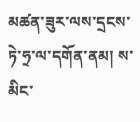མཚན་ཟུར་ལས་དྲངས་ཏེ་ཧྲ་ལ་དགོན་ནམ། ས་མིང་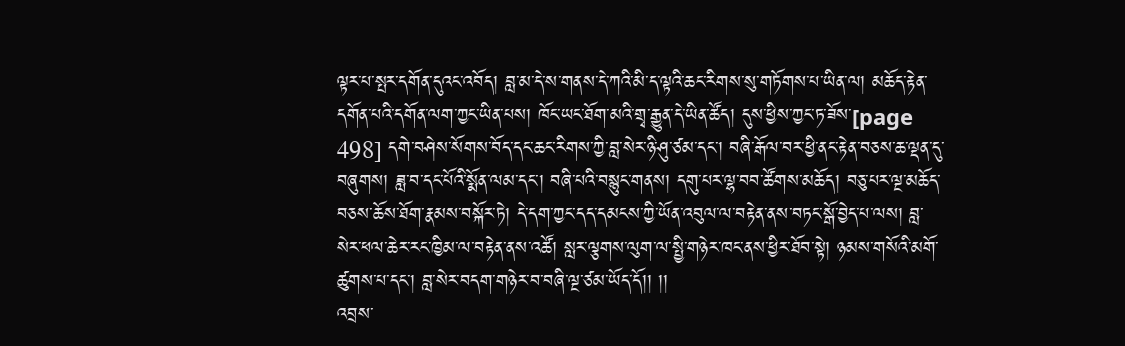ལྟར་པ་སྤར་དགོན་དུའང་འབོད། བླ་མ་དེ་ས་གནས་དེ་ཀའི་མི་ད་ལྟའི་ཆང་རིགས་སུ་གཏོགས་པ་ཡིན་ལ། མཆོད་རྟེན་དགོན་པའི་དགོན་ལག་ཀྱང་ཡིན་པས། ཁོང་ཡང་ཐོག་མའི་གྲྭ་རྒྱུན་དེ་ཡིན་ཚོད། དུས་ཕྱིས་ཀྱང་ཏ་ཟོས་[page 498] དགེ་བཤེས་སོགས་བོད་དང་ཆང་རིགས་ཀྱི་བླ་སེར་ཉི་ཤུ་ཙམ་དང་། བཞི་རྒོལ་བར་ཕྱི་ནང་རྟེན་བཅས་ཆ་ལྡན་དུ་བཞུགས། ཟླ་བ་དང་པོའི་སྨོན་ལམ་དང་། བཞི་པའི་བསྙུང་གནས། དགུ་པར་ལྷ་བབ་ཚོགས་མཆོད། བཅུ་པར་ལྔ་མཆོད་བཅས་ཆོས་ཐོག་རྣམས་བསྐོར་ཏེ། དེ་དག་ཀྱང་དད་དམངས་ཀྱི་ཡོན་འབུལ་ལ་བརྟེན་ནས་བཏང་སྒོ་བྱེད་པ་ལས། བླ་སེར་ཕལ་ཆེར་རང་ཁྱིམ་ལ་བརྟེན་ནས་འཚོ། སླར་ལྕགས་ལུག་ལ་སྤྱི་གཉེར་ཁང་ནས་ཕྱིར་ཐོབ་སྟེ། ཉམས་གསོའི་མགོ་ཚུགས་པ་དང་། བླ་སེར་བདག་གཉེར་བ་བཞི་ལྔ་ཙམ་ཡོད་དོ།། །།
འབྲས་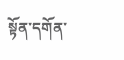སྟོན་དགོན་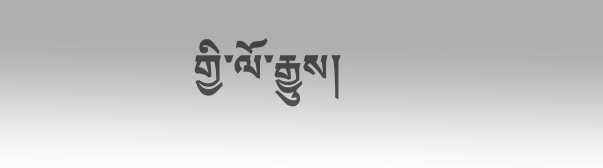གྱི་ལོ་རྒྱུས།